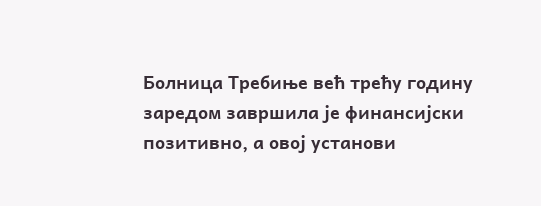Болница Требиње већ трећу годину заредом завршила је финансијски позитивно, а овој установи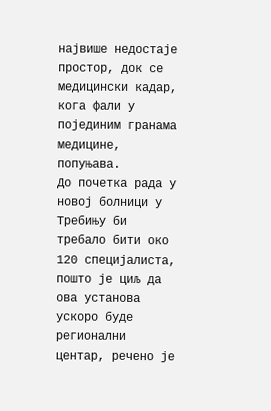највише недостаје простор, док се медицински кадар, кога фали у појединим гранама медицине, попуњава.
До почетка рада у новој болници у Требињу би требало бити око 120 специјалиста, пошто је циљ да ова установа ускоро буде регионални центар, речено је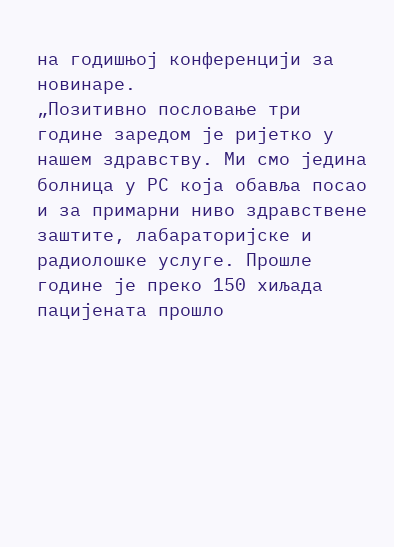на годишњој конференцији за новинаре.
„Позитивно пословање три године заредом је ријетко у нашем здравству. Ми смо једина болница у РС која обавља посао и за примарни ниво здравствене заштите, лабараторијске и радиолошке услуге. Прошле године је преко 150 хиљада пацијената прошло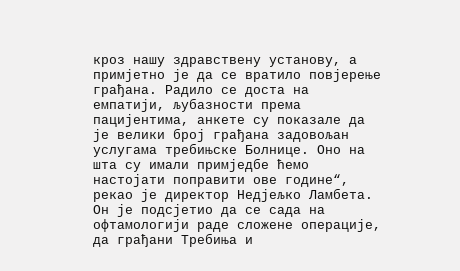кроз нашу здравствену установу, а примјетно је да се вратило повјерење грађана. Радило се доста на емпатији, љубазности према пацијентима, анкете су показале да је велики број грађана задовољан услугама требињске Болнице. Оно на шта су имали примједбе ћемо настојати поправити ове године“, рекао је директор Недјељко Ламбета.
Он је подсјетио да се сада на офтамологији раде сложене операције, да грађани Требиња и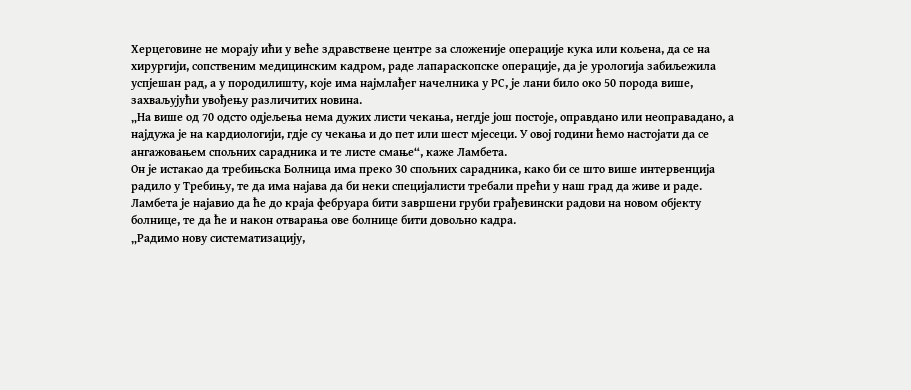Херцеговине не морају ићи у веће здравствене центре за сложеније операције кука или кољена, да се на хирургији, сопственим медицинским кадром, раде лапараскопске операције, да је урологија забиљежила успјешан рад, а у породилишту, које има најмлађег начелника у РС, је лани било око 50 порода више, захваљујући увођењу различитих новина.
„На више од 70 одсто одјељења нема дужих листи чекања, негдје још постоје, оправдано или неоправадано, а најдужа је на кардиологији, гдје су чекања и до пет или шест мјесеци. У овој години ћемо настојати да се ангажовањем спољних сарадника и те листе смање“, каже Ламбета.
Он је истакао да требињска Болница има преко 30 спољних сарадника, како би се што више интервенција радило у Требињу, те да има најава да би неки специјалисти требали прећи у наш град да живе и раде.
Ламбета је најавио да ће до краја фебруара бити завршени груби грађевински радови на новом објекту болнице, те да ће и након отварања ове болнице бити довољно кадра.
„Радимо нову систематизацију,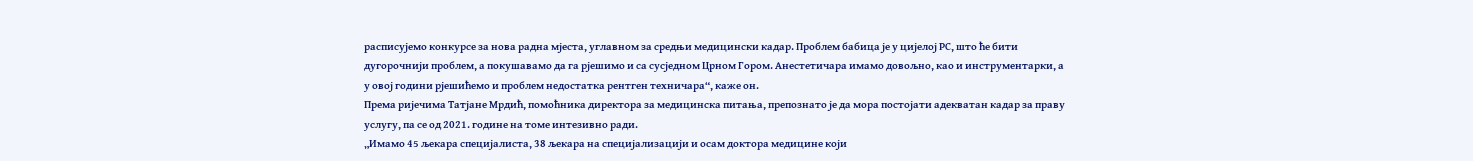расписујемо конкурсе за нова радна мјеста, углавном за средњи медицински кадар. Проблем бабица је у цијелој РС, што ће бити дугорочнији проблем, а покушавамо да га рјешимо и са сусједном Црном Гором. Анестетичара имамо довољно, као и инструментарки, а у овој години рјешићемо и проблем недостатка рентген техничара“, каже он.
Према ријечима Татјане Мрдић, помоћника директора за медицинска питања, препознато је да мора постојати адекватан кадар за праву услугу, па се од 2021. године на томе интезивно ради.
„Имамо 45 љекара специјалиста, 38 љекара на специјализацији и осам доктора медицине који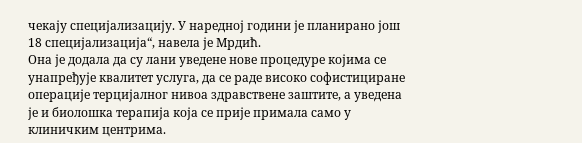чекају специјализацију. У наредној години је планирано још 18 специјализација“, навела је Мрдић.
Она је додала да су лани уведене нове процедуре којима се унапређује квалитет услуга, да се раде високо софистициране операције терцијалног нивоа здравствене заштите, а уведена је и биолошка терапија која се прије примала само у клиничким центрима.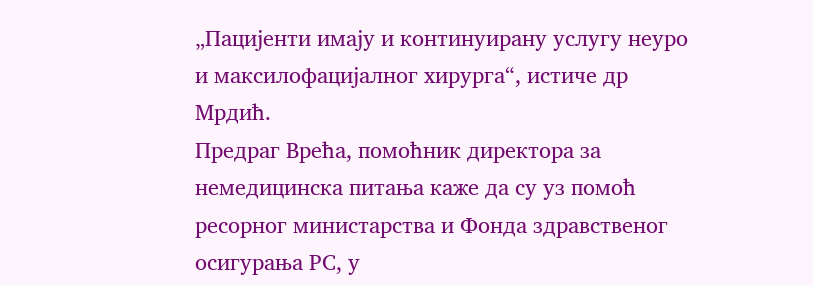„Пацијенти имају и континуирану услугу неуро и максилофацијалног хирурга“, истиче др Мрдић.
Предраг Врећа, помоћник директора за немедицинска питања каже да су уз помоћ ресорног министарства и Фонда здравственог осигурања РС, у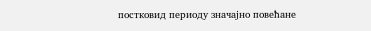постковид периоду значајно повећане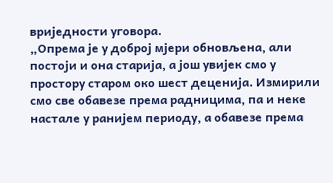вриједности уговора.
„Опрема је у доброј мјери обновљена, али постоји и она старија, а још увијек смо у простору старом око шест деценија. Измирили смо све обавезе према радницима, па и неке настале у ранијем периоду, а обавезе према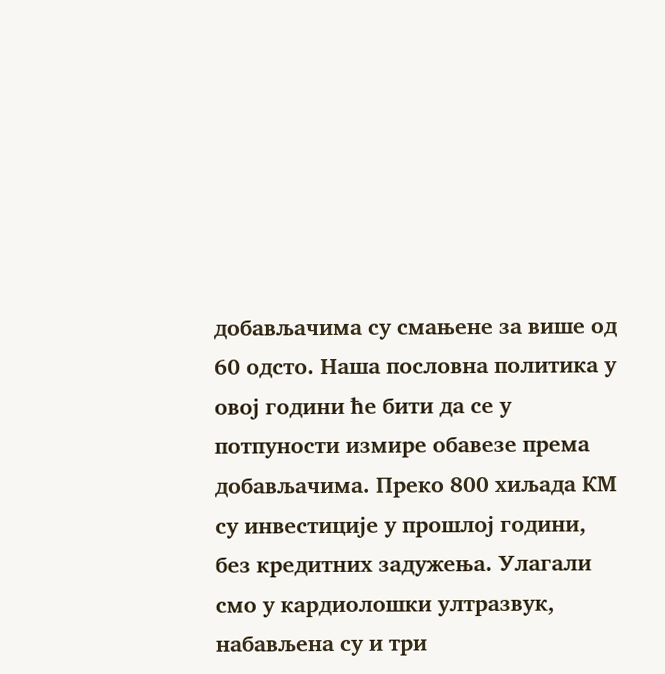добављачима су смањене за више од 60 одсто. Наша пословна политика у овој години ће бити да се у потпуности измире обавезе према добављачима. Преко 800 хиљада КМ су инвестиције у прошлој години, без кредитних задужења. Улагали смо у кардиолошки ултразвук, набављена су и три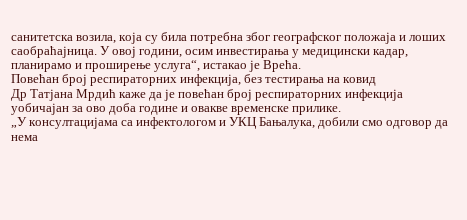санитетска возила, која су била потребна због географског положаја и лоших саобраћајница. У овој години, осим инвестирања у медицински кадар, планирамо и проширење услуга“, истакао је Врећа.
Повећан број респираторних инфекција, без тестирања на ковид
Др Татјана Мрдић каже да је повећан број респираторних инфекција уобичајан за ово доба године и овакве временске прилике.
„У консултацијама са инфектологом и УКЦ Бањалука, добили смо одговор да нема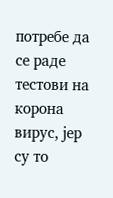потребе да се раде тестови на корона вирус, јер су то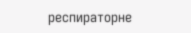респираторне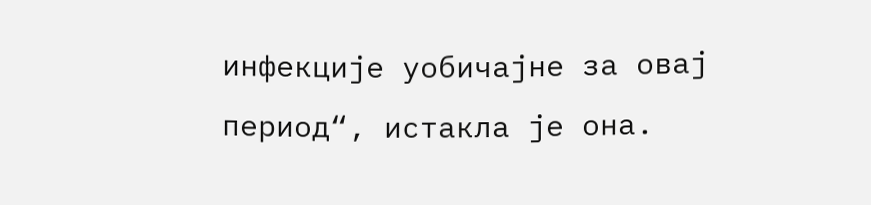инфекције уобичајне за овај период“, истакла је она.